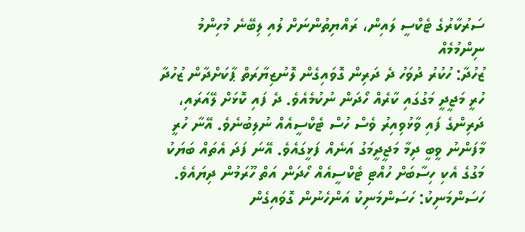ސަރުކާރުގެ ޓެކްސީ ލައިން، ރައްޔިތުންނަށް ލުއި ލިބޭނެ މުހިންމު ނިންމުމެއް
ޒުހުދާ: ހުކުރު ދުވަހު ދެ ދަރިން ގޮވައިގެން ލޮނުޒިޔާރަތް ޕާކަށްދާން ޒުހުދާ ހުރީ މަޖީދީ މަގުގައި ކާރެއް ހޯދަން ނުކުމެއެވެ. ދެ ފައި ކޮޅަށް ލޭއަރައި، ދަރިންގެ ފައި ވާޅުވިއިރު ވެސް ހުސް ޓެކްސީއެއް ނުލިބުނެވެ. އޭނާ ހުރީ މާފަންނު ވީބީ ދިމާ މަޖީދީމަގު އަނެއް ފަޅީގައެވެ. އޭނަ ފަދަ އެތައް ބަޔަކު މަގުގެ އެކި ހިސާބަށް ހުއްޓި ޓެކްސީއެއް ހޯދަން އަތް ހޫރަމުން ދިޔައެވެ.
ހަސަންމަނިކު: ހަސަންމަނިކު އަންހެނުން ގޮވައިގެން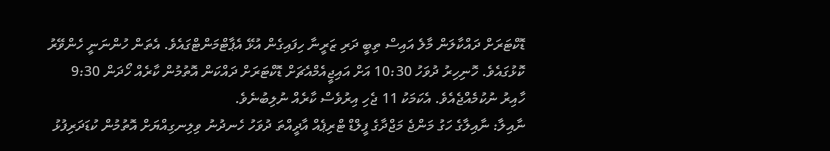ޑޮކްޓަރަށް ދައްކާލަން މާލެ އައިސް ތިބީ ދަރި ޒަރީނާ ހިފައިގެން އުޅޭ އެޕާޓްމަންޓްގައެވެ. އެތަން ހުންނަނީ ހެންވޭރު ކޮޅުގައެވެ. ހޮނިހިރު ދުވަހު 10:30 އަށް އައިޖީއެމްއެޗަށް ޑޮކްޓަރަށް ދައްކަން އޮތުމުން ކާރެއް ހޯދަން 9:30 ހާއިރު ނުކުމެއްޖެއެވެ. އެކަމަކު 11 ޖެހި އިރުވެސް ކާރެއް ނުލިބުނެވެ.
ނާއިލާ: ނާއިލާގެ ހަގު މަންޖެ މަޖްދާގެ ފީލްޑް ޓްރިޕެއް އާދީއްތަ ދުވަހު ހެނދުނު ވިލިނގިއްޔަށް އޮތުމުން ކުޑަދަރިފުޅު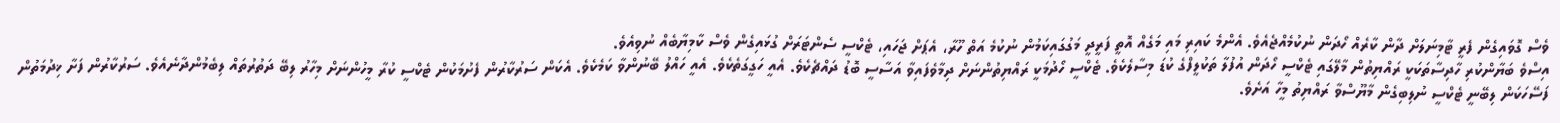ވެސް ގޮވައިގެން ފެރީ ޓާމިނަލަށް ދާން ކާރެއް ހޯދަން ނުކުމެއްޖެއެވެ. އެންމެ ކައިރި މައި މަގެއް އޮތީ ފަރީދީ މަގުގައިކަމުން ނުކުމެ އަތް ހޫރާ، އެޕަށް ޖަހައި، ޓެކްސީ ސެންޓަރަށް ގުޅައިގެން ވެސް ކާމިޔާބެއް ނުވިއެވެ.
އިސްވެ ބަޔާންކުރި ހާދިސާތަކަކީ ރައްޔިތުން މާލޭގައި ޓެކްސީ ހޯދަން އުފުލާ ތަކުލީފްގެ ކުޑަ މިސާލެކެވެ. ޓެކްސީ ހޯދުމަކީ ރައްޔިތުންނަށް ދިމާވެފައިވާ އަސާސީ ބޮޑު ދައްޗެކެވެ. އެއީ ހަގީގަތެކެވެ. އެއީ ހައްލު ބޭނުންވާ ކަމެކެވެ. އެކަން ސަރުކާރުން ފެށުމަކުން ޓެކްސީ ކުރާ މީހުންނަށް މިހާރު ލިބޭ ދަތުރުތައް ލިބެމުންދާނެއެވެ. ސަރުކާރުން ފަށާ ޚިދުމަތުން ފަސޭހަކަން ލިބޭނީ ޓެކްސީ ނުލިބިގެން މާޔޫސްވާ ރައްޔިތު މީހާ އަށެވެ.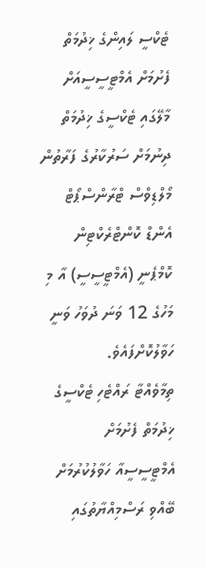ޓެކްސީ ލައިންގެ ޚިދުމަތް ފެށުމަށް އެމްޓީސީސީއަށް
މާލޭގައި ޓެކްސީގެ ޚިދުމަތް ދިނުމަށް ސަރުކާރުގެ ފަރާތުން މޯލްޑިވްސް ޓްރާންސްޕޯޓް އެންޑް ކޮންޓްރެކްޓިން ކޮމްޕެނީ (އެމްޓީސީސީ) އާ މި މަހުގެ 12 ވަނަ ދުވަހު ވަނީ ހަވާލުކޮށްފައެވެ.
ތިމާވެއްޓާ ރައްޓެހި ޓެކްސީގެ ޚިދުމަތް ފެށުމަށް އެމްޓީސީސީއާ ހަވާލުކުރުމަށް ބޭއްވި ރަސްމިއްޔާތުގައި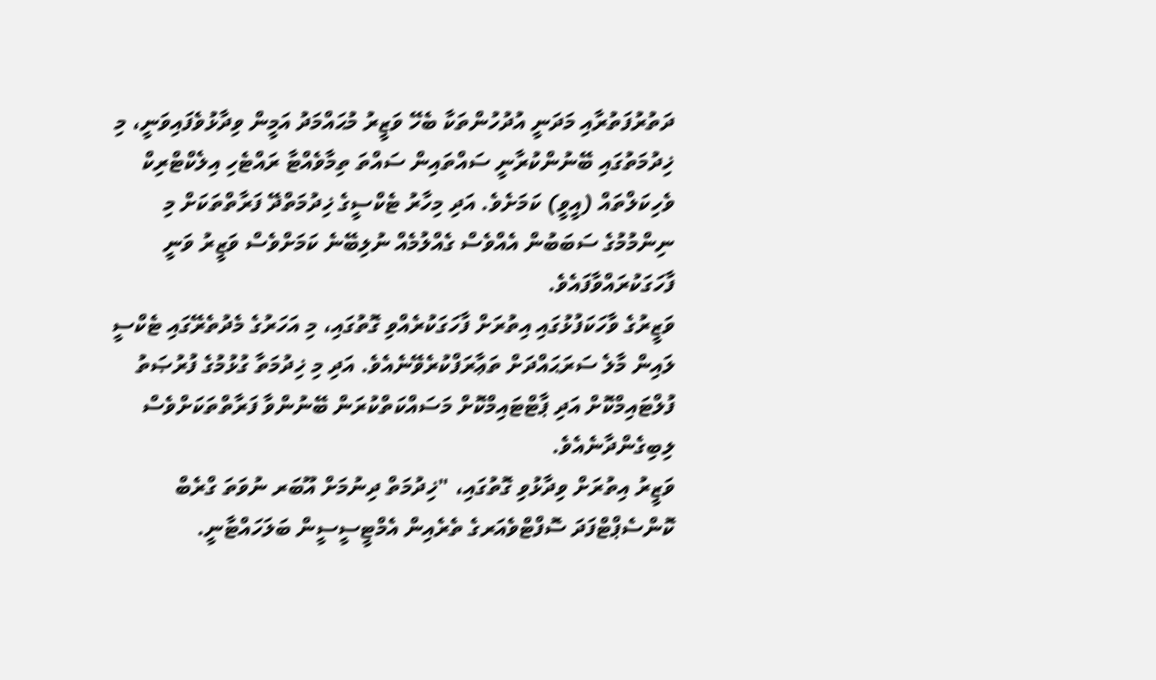ދަތުރުފަތުރާއި މަދަނީ އުދުހުންތަކާ ބެހޭ ވަޒީރު މުޙައްމަދު އަމީން ވިދާޅުވެފައިވަނީ، މި ޚިދުމަތުގައި ބޭނުންކުރާނީ ސައްތައިން ސައްތަ ތިމާވެއްޓާ ރައްޓެހި އިލެކްޓްރިކް ވެހިކަލްތައް (އީވީ) ކަމަށެވެ. އަދި މިހާރު ޓެކްސީގެ ޚިދުމަތްދޭ ފަރާތްތަކަށް މި ނިންމުމުގެ ސަބަބުން އެއްވެސް ގެއްލުމެއް ނުލިބޭނެ ކަމަށްވެސް ވަޒީރު ވަނީ ފާހަގަކުރައްވާފައެވެ.
ވަޒީރުގެ ވާހަކަފުޅުގައި އިތުރަށް ފާހަގަކުރެއްވި ގޮތުގައި، މި އަހަރުގެ މެދުތެރޭގައި ޓެކްސީ ލައިން މާލެ ސަރަޙައްދަށް ތަޢާރަފްކުރެވޭނެއެވެ. އަދި މި ޚިދުމަތާ ގުޅުމުގެ ފުރުޞަތު ފުލްޓައިމްކޮށް އަދި ޕާޓްޓައިމްކޮށް މަސައްކަތްކުރަން ބޭނުންވާ ފަރާތްތަކަށްވެސް ލިބިގެންދާނެއެވެ.
ވަޒީރު އިތުރަށް ވިދާޅުވި ގޮތުގައި، "ޚިދުމަތް ދިނުމަށް އޫބަރ ނުވަތަ ގްރެބް ކޮންސެޕްޓްފަދަ ސޮފްޓްވެއަރގެ ތެރެއިން އެމްޓީސީސީން ބަލަހައްޓާނީ.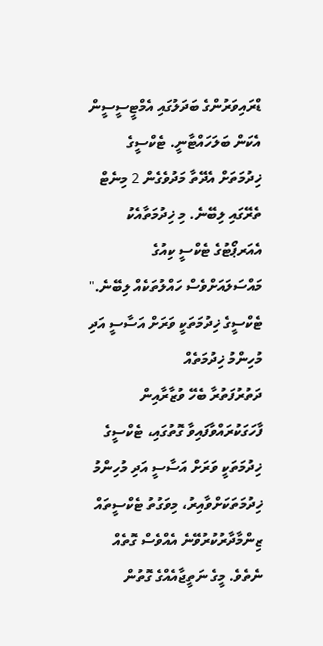ޑްރައިވަރުންގެ ބަދަލުގައި އެމްޓީސީސީން އެކަން ބަލަހައްޓާނީ. ޓެކްސީގެ ޚިދުމަތަށް އެދޭތާ މަދުވެގެން 2 މިނެޓް ތެރޭގައި ލިބޭނެ. މި ޚިދުމަތާއެކު އެއަރޕޯޓުގެ ޓެކްސީ ކިއުގެ މައްސަލައަށްވެސް ހައްލުތަކެއް ލިބޭނެ."
ޓެކްސީގެ ޚިދުމަތަކީ ވަރަށް އަސާސީ އަދި މުހިންމު ޚިދުމަތެއް
ދަތުރުފަތުރާ ބެހޭ ވުޒާރާއިން ފާހަގަކުރައްވާފައިވާ ގޮތުގައި، ޓެކްސީގެ ޚިދުމަތަކީ ވަރަށް އަސާސީ އަދި މުހިންމު ޚިދުމަތަކަށްވާއިރު، މިވަގުތު ޓެކްސީތައް ޒިންމާދާރުކުރުވޭނެ އެއްވެސް ގޮތެއް ނެތެވެ. މީގެ ނަތީޖާއެއްގެ ގޮތުން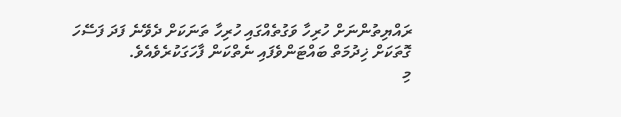ރައްޔިތުންނަށް ހުރިހާ ވަގުތެއްގައި ހުރިހާ ތަނަކަށް ދެވޭނެ ފަދަ ފަސޭހަ ގޮތަކަށް ޚިދުމަތް ބައްޓަންވެފައި ނެތްކަން ފާހަގަކުރެވެއެވެ.
މި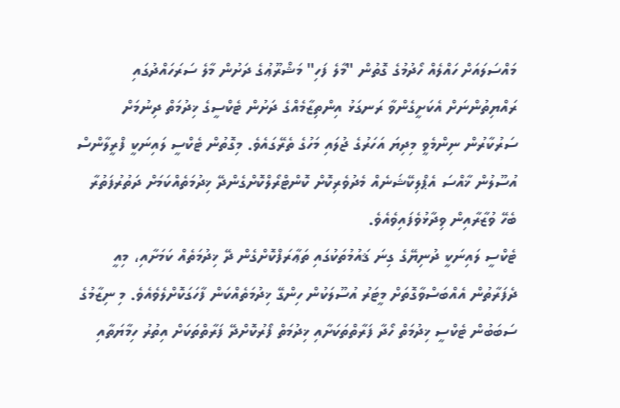މައްސަލައަށް ހައްލެއް ހޯދުމުގެ ގޮތުން "މާލެ ފަހި" މަޝްރޫޢުގެ ދަށުން މާލެ ސަރަހައްދުގައި ރައްޔިތުންނަށް އެކަށީގެންވާ ރަނގަޅު އިންތިޒާމެއްގެ ދަށުން ޓެކްސީގެ ޚިދުމަތް ދިނުމަށް ސަރުކާރުން ނިންމެވީ މިދިޔަ އަހަރުގެ ޖުލައި މަހުގެ ތެރޭގައެވެ. މިގޮތުން ޓެކްސީ ލައިނަކީ ފްރީލާންސް އުސޫލުން ޚާއްސަ އެޕްލިކޭޝަނެއް މެދުވެރިކޮށް ކޮންޓްރޯލްކޮށްގެންދޭ ޚިދުމަތެއްކަމަށް ދަތުރުފަތުރާ ބެހޭ ވުޒާރާއިން ވިދާޅުވެފައިވެއެވެ.
ޓެކްސީ ލައިނަކީ ދުނިޔޭގެ ގިނަ ޤައުމުތަކުގައި ތަޢާރަފްކޮށްގެން ދޭ ޚިދުމަތެއް ކަމަށާއި، މިއީ ދެފަރާތުން އެއްބަސްވާގޮތަށް މީޓަރު އުސޫލަކުން ހިންގޭ ޚިދުމަތެއްކަން ފާހަގަކޮށްލެވެއެވެ. މި ނިޒާމުގެ ސަބަބުން ޓެކްސީ ޚިދުމަތް ހޯދާ ފަރާތްތަކަށާއި ޚިދުމަތް ފޯރުކޮށްދޭ ފަރާތްތަކަށް އިތުރު ހިމާޔަތާއި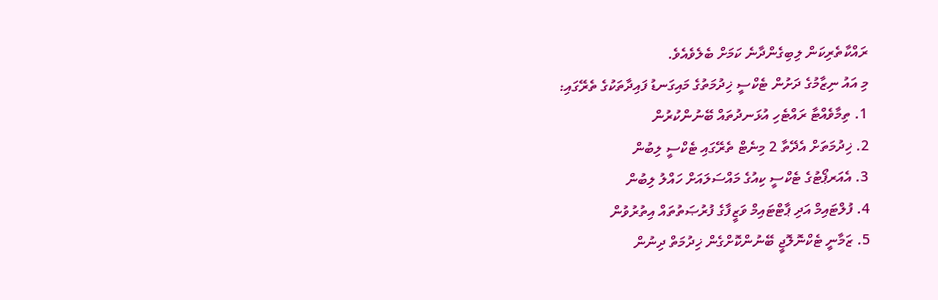ރައްކާތެރިކަން ލިބިގެންދާނެ ކަމަށް ބެލެވެއެވެ.
މި އައު ނިޒާމުގެ ދަށުން ޓެކްސީ ޚިދުމަތުގެ މައިގަނޑު ފައިދާތަކުގެ ތެރޭގައި:
1. ތިމާވެއްޓާ ރައްޓެހި އުޅަނދުތައް ބޭނުންކުރުން
2. ޚިދުމަތަށް އެދޭތާ 2 މިނެޓް ތެރޭގައި ޓެކްސީ ލިބުން
3. އެއަރޕޯޓުގެ ޓެކްސީ ކިއުގެ މައްސަލައަށް ހައްލު ލިބުން
4. ފުލްޓައިމް އަދި ޕާޓްޓައިމް ވަޒީފާގެ ފުރުޞަތުތައް އިތުރުވުން
5. ޒަމާނީ ޓެކްނޮލޮޖީ ބޭނުންކޮށްގެން ޚިދުމަތް ދިނުން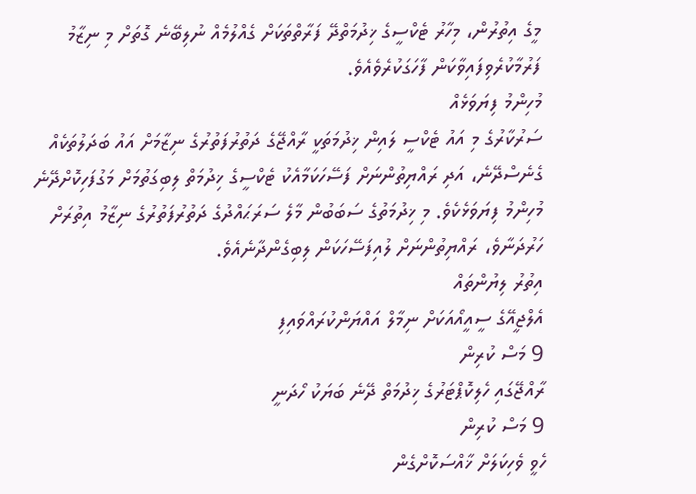މީގެ އިތުރުން، މިހާރު ޓެކްސީގެ ޚިދުމަތްދޭ ފަރާތްތަކަށް ގެއްލުމެއް ނުލިބޭނެ ގޮތަށް މި ނިޒާމު ފަރުމާކުރެވިފައިވާކަން ފާހަގަކުރެވެއެވެ.
މުހިންމު ފިޔަވަޅެއް
ސަރުކާރުގެ މި އައު ޓެކްސީ ލައިން ޚިދުމަތަކީ ރާއްޖޭގެ ދަތުރުފަތުރުގެ ނިޒާމަށް އައު ބަދަލުތަކެއް ގެނެސްދޭނެ، އަދި ރައްޔިތުންނަށް ފަސޭހަކަމާއެކު ޓެކްސީގެ ޚިދުމަތް ލިބިގަތުމަށް މަގުފަހިކޮށްދޭނެ މުހިންމު ފިޔަވަޅެކެވެ. މި ޚިދުމަތުގެ ސަބަބުން މާލެ ސަރަޙައްދުގެ ދަތުރުފަތުރުގެ ނިޒާމު އިތުރަށް ހަރުދަނާވެ، ރައްޔިތުންނަށް ލުއިފަސޭހަކަން ލިބިގެންދާނެއެވެ.
އިތުރު ލިޔުންތައް
އެލްޖީއޭގެ ސީއީއޯއަކަށް ނިމާލް އައްޔަންކުރައްވައިފި
9 މަސް ކުރިން
ރާއްޖޭގައި ހެލިކޮޕްޓަރުގެ ޚިދުމަތް ދޭނެ ބަޔަކު ހޯދަނީ
9 މަސް ކުރިން
ހެވީ ވެހިކަލަށް ޚާއްސަކޮށްގެން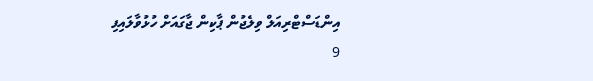އިންޑަސްޓްރިއަލް ވިލެޖުން ޕާކިން ޖާގައަށް ހުޅުވާލައިފި
9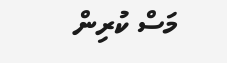މަސް ކުރިން